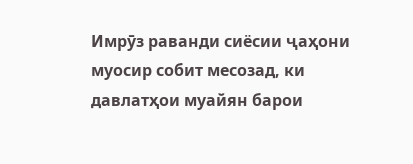Имрӯз раванди сиёсии ҷаҳони муосир собит месозад, ки давлатҳои муайян барои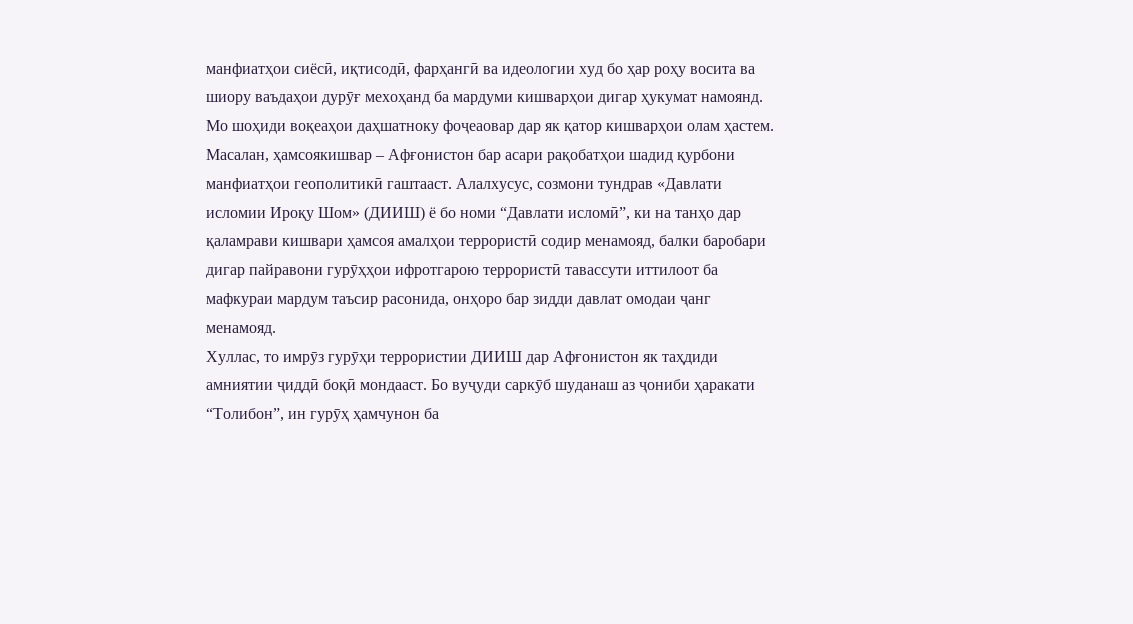манфиатҳои сиёсӣ, иқтисодӣ, фарҳангӣ ва идеологии худ бо ҳар роҳу восита ва шиору ваъдаҳои дурӯғ мехоҳанд ба мардуми кишварҳои дигар ҳукумат намоянд.
Мо шоҳиди воқеаҳои даҳшатноку фоҷеаовар дар як қатор кишварҳои олам ҳастем. Масалан, ҳамсоякишвар – Афғонистон бар асари рақобатҳои шадид қурбони манфиатҳои геополитикӣ гаштааст. Алалхусус, созмони тундрав «Давлати исломии Ироқу Шом» (ДИИШ) ё бо номи “Давлати исломӣ”, ки на танҳо дар қаламрави кишвари ҳамсоя амалҳои террористӣ содир менамояд, балки баробари дигар пайравони гурӯҳҳои ифротгарою террористӣ тавассути иттилоот ба мафкураи мардум таъсир расонида, онҳоро бар зидди давлат омодаи ҷанг менамояд.
Хуллас, то имрӯз гурӯҳи террористии ДИИШ дар Афғонистон як таҳдиди амниятии ҷиддӣ боқӣ мондааст. Бо вуҷуди саркӯб шуданаш аз ҷониби ҳаракати “Толибон”, ин гурӯҳ ҳамчунон ба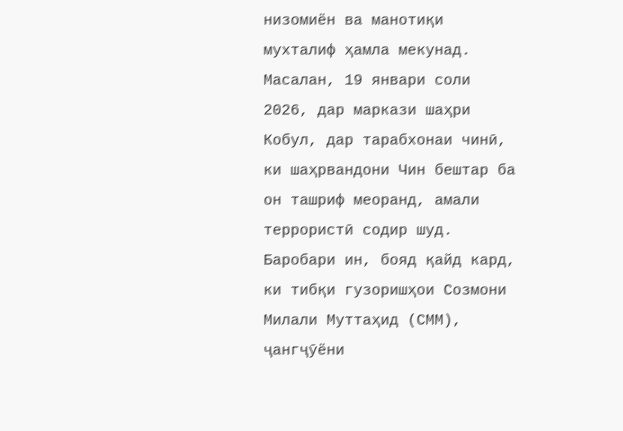низомиён ва манотиқи мухталиф ҳамла мекунад. Масалан, 19 январи соли 2026, дар маркази шаҳри Кобул, дар тарабхонаи чинӣ, ки шаҳрвандони Чин бештар ба он ташриф меоранд, амали террористӣ содир шуд.
Баробари ин, бояд қайд кард, ки тибқи гузоришҳои Созмони Милали Муттаҳид (СММ), ҷангҷӯёни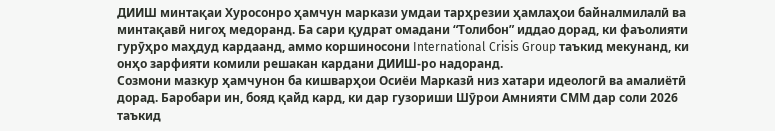ДИИШ минтақаи Хуросонро ҳамчун маркази умдаи тарҳрезии ҳамлаҳои байналмилалӣ ва минтақавӣ нигоҳ медоранд. Ба сари қудрат омадани “Толибон” иддао дорад, ки фаъолияти гурӯҳро маҳдуд кардаанд, аммо коршиносони International Crisis Group таъкид мекунанд, ки онҳо зарфияти комили решакан кардани ДИИШ-ро надоранд.
Созмони мазкур ҳамчунон ба кишварҳои Осиёи Марказӣ низ хатари идеологӣ ва амалиётӣ дорад. Баробари ин, бояд қайд кард, ки дар гузориши Шӯрои Амнияти СММ дар соли 2026 таъкид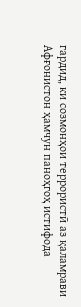гардид, ки созмонҳои террористӣ аз қаламрави Афғонистон ҳамчун паноҳгоҳ истифода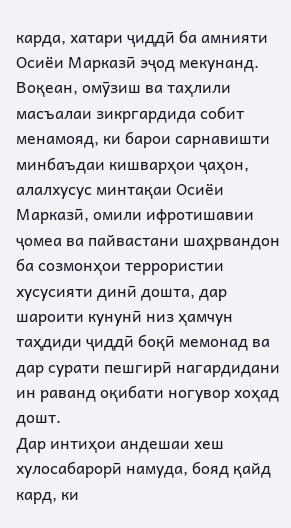карда, хатари ҷиддӣ ба амнияти Осиёи Марказӣ эҷод мекунанд.
Воқеан, омӯзиш ва таҳлили масъалаи зикргардида собит менамояд, ки барои сарнавишти минбаъдаи кишварҳои ҷаҳон, алалхусус минтақаи Осиёи Марказӣ, омили ифротишавии ҷомеа ва пайвастани шаҳрвандон ба созмонҳои террористии хусусияти динӣ дошта, дар шароити кунунӣ низ ҳамчун таҳдиди ҷиддӣ боқӣ мемонад ва дар сурати пешгирӣ нагардидани ин раванд оқибати ногувор хоҳад дошт.
Дар интиҳои андешаи хеш хулосабарорӣ намуда, бояд қайд кард, ки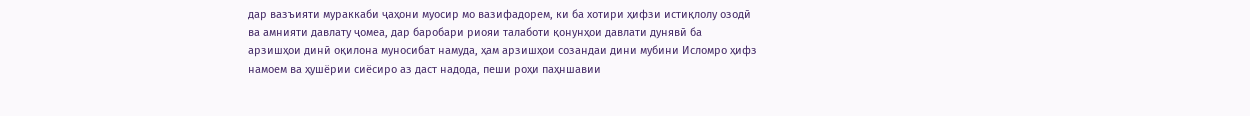дар вазъияти мураккаби ҷаҳони муосир мо вазифадорем, ки ба хотири ҳифзи истиқлолу озодӣ ва амнияти давлату ҷомеа, дар баробари риояи талаботи қонунҳои давлати дунявӣ ба арзишҳои динӣ оқилона муносибат намуда, ҳам арзишҳои созандаи дини мубини Исломро ҳифз намоем ва ҳушёрии сиёсиро аз даст надода, пеши роҳи паҳншавии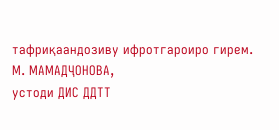тафриқаандозиву ифротгароиро гирем.
М. МАМАДҶОНОВА,
устоди ДИС ДДТТ